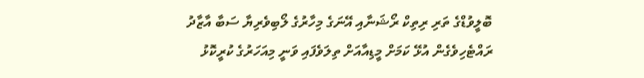ބޮލީވުޑްގެ ތަރި ރިތިކް ރޯޝަނާއި އޭނަގެ މިހާރުގެ ލޯބިވެރިޔާ ސަބާ އާޒާދު ރައްޓެހިވެގެން އުޅޭ ކަމަށް މީޑިއާއަށް ތިލަވެފައި ވަނީ މިއަހަރުގެ ކުރީކޮޅު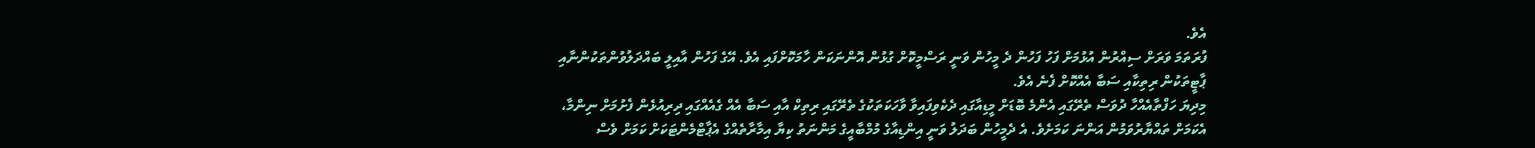އެވެ.
ފުރަތަމަ ވަރަށް ސިއްރުން އުޅުމަށް ފަހު ފަހުން ދެ މީހުން ވަނީ ރަސްމީކޮށް ގުޅުން އޮންނަކަން ހާމަކޮށްފައި އެވެ. އޭގެ ފަހުން އާއިލީ ބައްދަލުވުންތަކުންނާއި ޕާޓީތަކުން ރިތިކާއި ސަބާ އެއްކޮށް ފެނެ އެވެ.
މިދިޔަ ހަފްތާއެއްހާ ދުވަސް ތެރޭގައި އެންމެ ބޮޑަށް މީޑިއާގައި ދެކެވިފައިވާ ވާހަކަތަކުގެ ތެރޭގައި ރިތިކް އާއި ސަބާ އެއް ގެއެއްގައި ދިރިއުޅެން ފެށުމަށް ނިންމާ، އެކަމަށް ތައްޔާރުވަމުން އަންނަ ކަމަށެވެ. އެ ދެމީހުން ބަދަލު ވަނީ އިންޑިއާގެ މުމްބާއީގެ މަންނަތު ކިޔާ އިމާރާތެއްގެ އެޕާޓްމެންޓަކަށް ކަމަށް ވެސް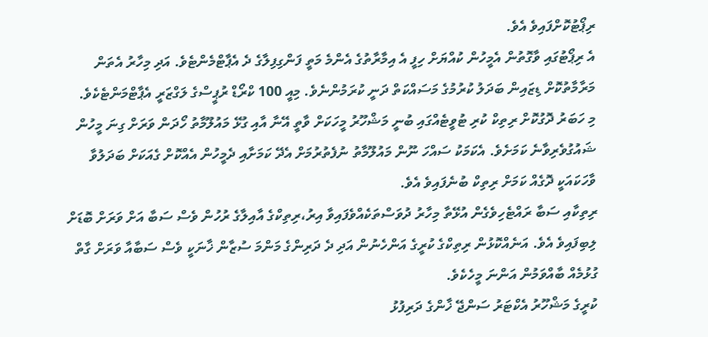ރިޕޯޓުކޮށްފައިވެ އެވެ.
އެ ރިޕޯޓުގައި ވާގޮތުން އެމީހުން ކުއްޔަށް ހިފީ އެ އިމާރާތުގެ އެންމެ މަތީ ފަންގިފިލާގެ ދެ އެޕާޓްމެންޓެވެ. އަދި މިހާރު އެތަން މަރާމާތުކޮށް ޑިޒައިން ބަދަލު ކުރުމުގެ މަސައްކަތް ދަނީ ކުރަމުންނެވެ. މިއީ 100 ކްރޯޑް ރުޕީސްގެ ލަގްޒަރީ އެޕާޓްމަންޓެކެވެ.
މި ހަބަރު ދޮގުކޮށް ރިތިކް ކުރި ޓުވީޓެއްގައި ބުނީ މަޝްހޫރު މީހަކަށް ވާތީ އޭނާ އާއި ގުޅޭ މައުލޫމާތު ހޯދަން ވަރަށް ގިނަ މީހުން ޝައުގުވެރިވާނެ ކަމަށެވެ. އެކަމަކު ސައްހަ ނޫން މައުލޫމާތު ނުފެތުރުމަށް އެދޭ ކަމަށާއި ދެމީހުން އެއްކޮށް ގެއަކަށް ބަދަލުވާ ވާހަކައަކީ ދޮގެއް ކަމަށް ރިތިކް ބުނެފައިވެ އެވެ.
ރިތިކާއި ސަބާ ރައްޓެހިވެގެން އުޅޭތާ މިހާރު ދުވަސްތަކެއްވެފައިވާ އިރު،ރިތިކްގެ އާއިލާގެ ރުހުން ވެސް ސަބާ އަށް ވަރަށް ބޮޑަށް ލިބިފައިވެ އެވެ. އަނެއްކޮޅުން ރިތިކްގެ ކުރީގެ އަންހެނުން އަދި ދެ ދަރިންގެ މަންމަ ސުޒާން ޚާނަކީ ވެސް ސަބާއާ ވަރަށް ގާތް ގުޅުމެއް ބާއްވަމުން އަންނަ މީހެކެވެ.
ކުރީގެ މަޝްހޫރު އެކްޓަރު ސަންޖޭ ޚާންގެ ދަރިފުޅު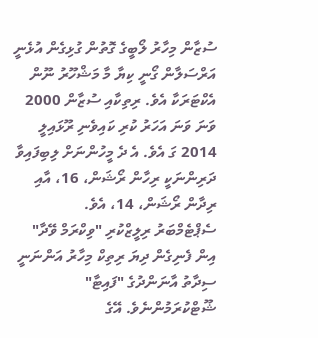ސުޒާން މިހާރު ލޯބީގެ ގޮތުން ގުޅިގެން އުޅެނީ އަރްސަލާން ގޯނީ ކިޔާ މާ މަޝްހޫރު ނޫން އެކްޓަރަކާ އެވެ. ރިތިކާއި ސުޒާން 2000 ވަނަ ވަނަ އަހަރު ކުރި ކައިވެނި ރޫޅައިލީ 2014 ގަ އެވެ. އެ ދެ މީހުންނަށް ލިބިފައިވާ ދަރިންނަކީ ރިހާން ރޯޝަން، 16، އާއި ރިދާން ރޯޝަން، 14، އެވެ.
ސެޕްޓެމްބަރު ރިލީޒްކުރި "ވިކްރަމް ވޭދާ" އިން ފެނިގެން ދިޔަ ރިތިކް މިހާރު އަންނަނީ ސިދާތު އާނަންދުގެ "ފައިޓާ" ޝޫޓްކުރަމުންނެވެ. އޭގެ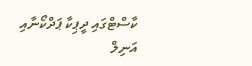ކާސްޓްގައި ދީޕިކާ ޕަދްކޯނާއި އަނިލް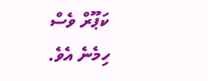ކަޕޫރް ވެސް ހިމެނެ އެވެ.